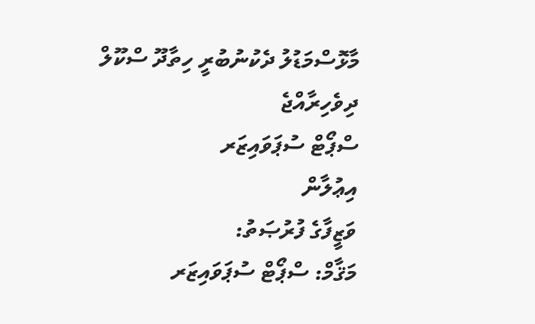މާޅޮސްމަޑުލު ދެކުނުބުރީ ހިތާދޫ ސްކޫލް
ދިވެހިރާއްޖެ
ސްޕޯޓް ސުޕަވައިޒަރ
އިޢުލާން
ވަޒީފާގެ ފުރުޞަތު:
މަޤާމް: ސްޕޯޓް ސުޕަވައިޒަރ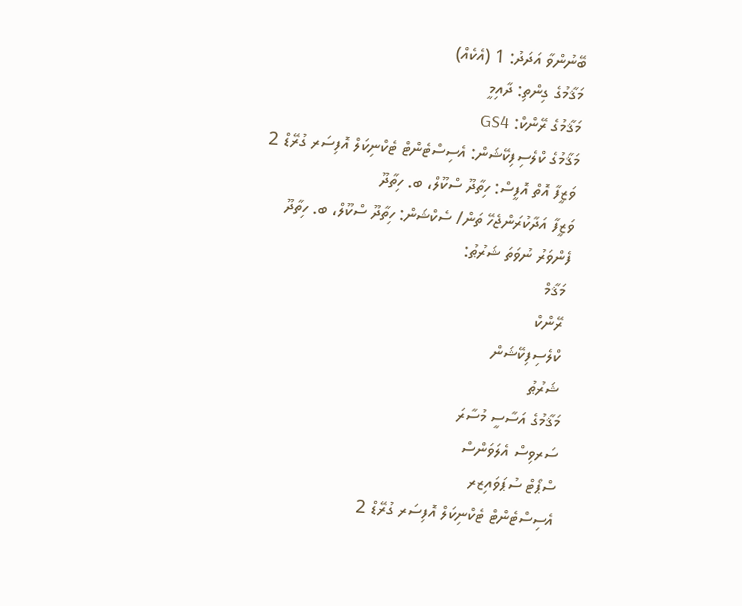ބޭނުންވާ އަދަދު: 1 (އެކެއް)
މަޤާމުގެ ގިންތި: ދާއިމީ
މަޤާމުގެ ރޭންކް: GS4
މަޤާމުގެ ކްލެސިފިކޭޝަން: އެސިސްޓެންޓް ޓެކްނިކަލް އޮފިސަރ ގުރޭޑް 2
ވަޒީފާ އޮތް އޮފީސް: ހިތާދޫ ސްކޫލް، ބ. ހިތާދޫ
ވަޒީފާ އަދާކުރަންޖެހޭ ތަން/ ސެކްޝަން: ހިތާދޫ ސްކޫލް، ބ. ހިތާދޫ
ފެންވަރު ނުވަތަ ޝަރުޠު:
 މަޤާމް
 ރޭންކް
 ކްލެސިފިކޭޝަން
 ޝަރުޠު
މަޤާމުގެ އަސާސީ މުސާރަ
ސަރވިސް އެލަވަންސް
ސްޕޯޓް ސުޕަވައިޒރ
އެސިސްޓެންޓް ޓެކްނިކަލް އޮފިސަރ ގުރޭޑް 2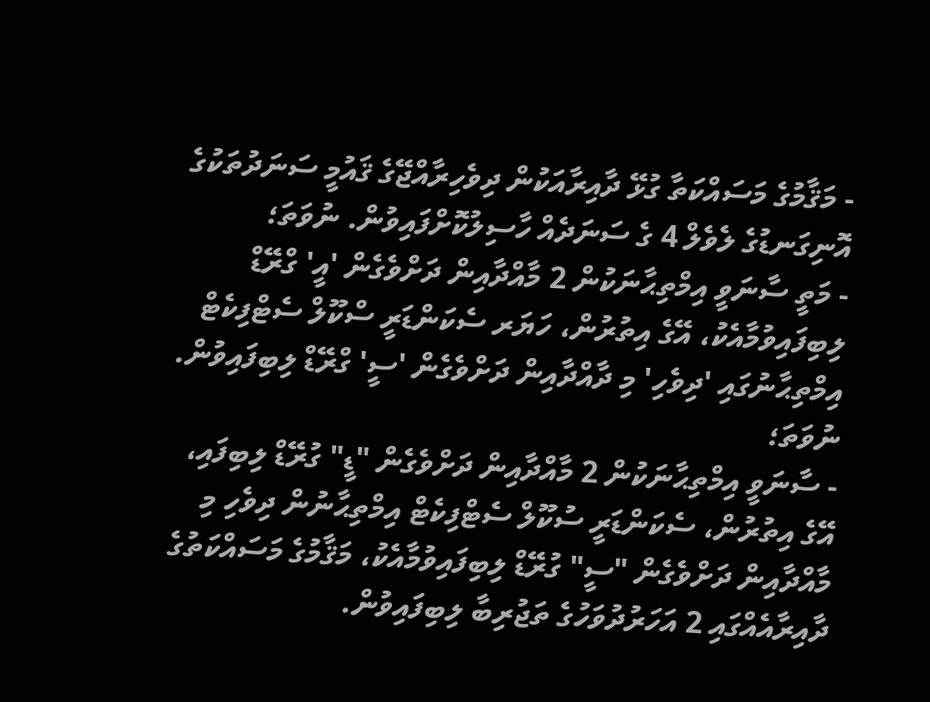- މަޤާމުގެ މަސައްކަތާ ގުޅޭ ދާއިރާއަކުން ދިވެހިރާއްޖޭގެ ޤައުމީ ސަނަދުތަކުގެ އޮނިގަނޑުގެ ލެވެލް 4 ގެ ސަނަދެއް ހާސިލުކޮށްފައިވުން. ނުވަތަ؛
- މަތީ ސާނަވީ އިމްތިޙާނަކުން 2 މާއްދާއިން ދަށްވެގެން 'އީ' ގްރޭޑް ލިބިފައިވުމާއެކު، އޭގެ އިތުރުން، ހަޔަރ ސެކަންޑަރީ ސްކޫލް ސެޓްފިކެޓް އިމްތިޙާނުގައި 'ދިވެހި' މި ދާއްދާއިން ދަށްވެގެން 'ސީ' ގްރޭޑް ލިބިފައިވުން. ނުވަތަ؛
- ސާނަވީ އިމްތިޙާނަކުން 2 މާއްދާއިން ދަށްވެގެން "ޑީ" ގުރޭޑް ލިބިފައި، އޭގެ އިތުރުން، ސެކަންޑަރީ ސުކޫލް ސެޓްފިކެޓް އިމްތިޙާނުން ދިވެހި މި މާއްދާއިން ދަށްވެގެން "ސީ" ގުރޭޑް ލިބިފައިވުމާއެކު، މަޤާމުގެ މަސައްކަތުގެ ދާއިރާއެއްގައި 2 އަހަރުދުވަހުގެ ތަޖުރިބާ ލިބިފައިވުން.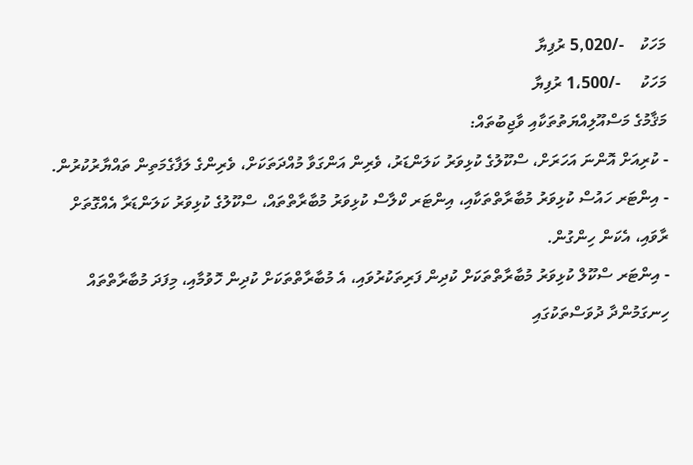މަހަކު    -/5,020 ރުފިޔާ
މަހަކު     -/1،500 ރުފިޔާ
މަޤާމުގެ މަސްއޫލިއްޔަތުތަކާއި ވާޖިބުތައް:
- ކުރިއަށް އޮންނަ އަހަރަށް، ސްކޫލުގެ ކުޅިވަރު ކަލަންޑަރު، ވެރިން އަންގަވާ މުއްދަތަކަށް، ވެރިންގެ ލަފާގެމަތިން ތައްޔާރުކުރުން.
- އިންޓަރ ހައުސް ކުޅިވަރު މުބާރާތްތަކާއި، އިންޓަރ ކްލާސް ކުޅިވަރު މުބާރާތްތައް، ސްކޫލުގެ ކުޅިވަރު ކަލަންޑަރާ އެއްގޮތަށް ރާވައި، އެކަން ހިންގުން.
- އިންޓަރ ސްކޫލް ކުޅިވަރު މުބާރާތްތަކަށް ކުދިން ފަރިތަކުރުވައި، އެ މުބާރާތްތަކަށް ކުދިން ހޮވުމާއި، މިފަދަ މުބާރާތްތައް ހިނގަމުންދާ ދުވަސްތަކުގައި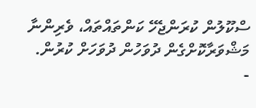ސްކޫލުން ކުރަންޖެހޭ ކަންތައްތައް، ވެރިންނާ މަޝްވަރާކޮށްގެން ދުވަހުން ދުވަހަށް ކުރުން.
-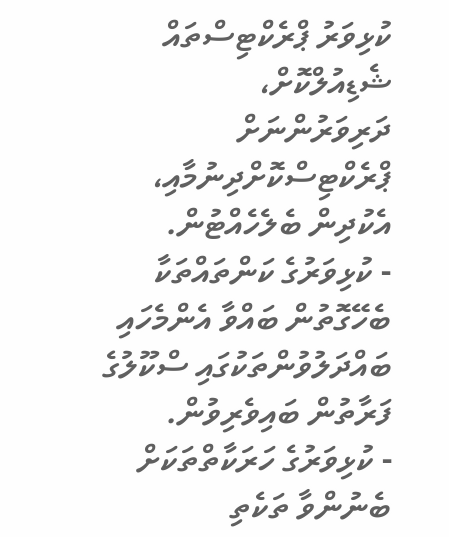ކުޅިވަރު ޕްރެކްޓިސްތައް ޝެޑިއުލްކޮށް، ދަރިވަރުންނަށް ޕްރެކްޓިސްކޮށްދިނުމާއި، އެކުދިން ބެލެހެއްޓުން.
- ކުޅިވަރުގެ ކަންތައްތަކާ ބެހޭގޮތުން ބައްވާ އެންމެހައި ބައްދަލުވުންތަކުގައި ސްކޫލުގެ ފަރާތުން ބައިވެރިވުން.
- ކުޅިވަރުގެ ހަރަކާތްތަކަށް ބެނުންވާ ތަކެތި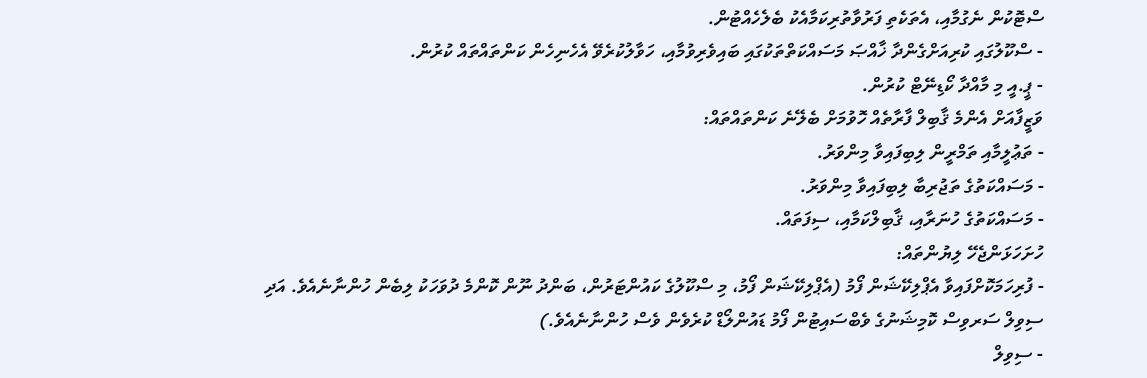ސްޓޮކުން ނެގުމާއި، އެތަކެތި ފަރުވާތުރިކަމާއެކު ބެލެހެއްޓުން.
- ސްކޫލުގައި ކުރިއަށްގެންދާ ޚާއްޞަ މަސައްކަތްތަކުގައި ބައިވެރިވުމާއި، ހަވާލުކުރެވޭ އެހެނިހެން ކަންތައްތައް ކުރުން.
- ޕީ.އީ މި މާއްދާ ކޯޑިނޭޓް ކުރުން.
ވަޒީފާއަށް އެންމެ ޤާބިލް ފާރާތެއް ހޮވުމަށް ބެލޭނެ ކަންތައްތައް:
- ތަޢުލީމާއި ތަމްރީން ލިބިފައިވާ މިންވަރު.
- މަސައްކަތުގެ ތަޖުރިބާ ލިބިފައިވާ މިންވަރު.
- މަސައްކަތުގެ ހުނަރާއި، ޤާބިލްކަމާއި، ސިފަތައް.
ހުށަހަޅަންޖެހޭ ލިޔުންތައް:
- ފުރިހަމަކޮށްފައިވާ އެޕްލިކޭޝަން ފޯމު (އެޕްލިކޭޝަން ފޯމު، މި ސްކޫލުގެ ކައުންޓަރުން، ބަންދު ނޫން ކޮންމެ ދުވަހަކު ލިބެން ހުންނާނެއެވެ. އަދި ސިވިލް ސަރވިސް ކޮމިޝަނުގެ ވެބްސައިޓުން ފޯމު ޑައުންލޯޑް ކުރެވެން ވެސް ހުންނާނެއެވެ.)
- ސިވިލް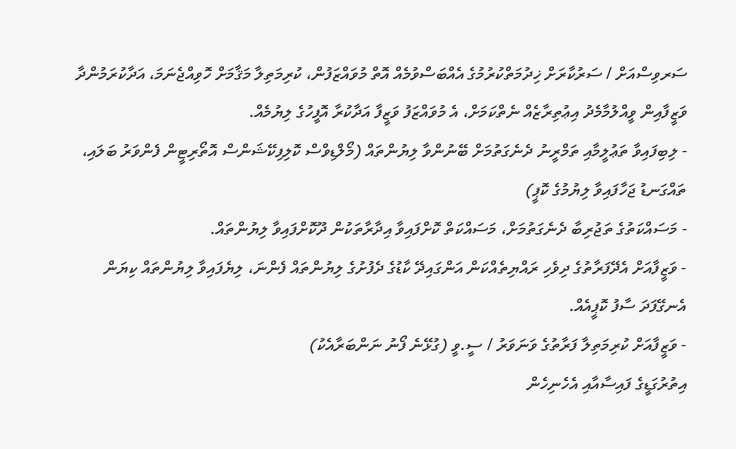ސަރވިސްއަށް / ސަރުކާރަށް ޚިދުމަތްކުރުމުގެ އެއްބަސްވުމެއް އޮތް މުވައްޒަފުން، ކުރިމަތިލާ މަޤާމަށް ހޮވިއްޖެނަމަ، އަދާކުރަމުންދާ ވަޒީފާއިން ވީއްލުމާމެދު އިޢުތިރާޒެއް ނެތްކަމަށް، އެ މުވައްޒަފު ވަޒީފާ އަދާކުރާ އޮފީހުގެ ލިޔުމެއް.
- ލިބިފައިވާ ތަޢުލީމާއި ތަމްރީނު ދެނެގަތުމަށް ބޭނުންވާ ލިޔުންތައް (މޯލްޑިވްސް ކޮލިފިކޭޝަންސް އޮތޯރިޓީން ފެންވަރު ބަލައި، ތައްގަނޑު ޖަހާފައިވާ ލިޔުމުގެ ކޮޕީ)
- މަސައްކަތުގެ ތަޖުރިބާ ދެނެގަތުމަށް، މަސައްކަތް ކޮށްފައިވާ އިދާރާތަކުން ދޫކޮށްފައިވާ ލިޔުންތައް.
- ވަޒީފާއަށް އެދޭފަރާތުގެ ދިވެހި ރައްޔިތެއްކަން އަންގައިދޭ ކާޑުގެ ދެފުށުގެ ލިޔުންތައް ފެންނަ، ލިޔެފައިވާ ލިޔުންތައް ކިޔަން އެނގޭފަދަ ސާފު ކޮޕީއެއް.
- ވަޒީފާއަށް ކުރިމަތިލާ ފަރާތުގެ ވަނަވަރު / ސީ.ވީ (ގުޅޭނެ ފޯނު ނަންބަރާއެކު)
އިތުރުގަޑީގެ ފައިސާއާއި އެހެނިހެން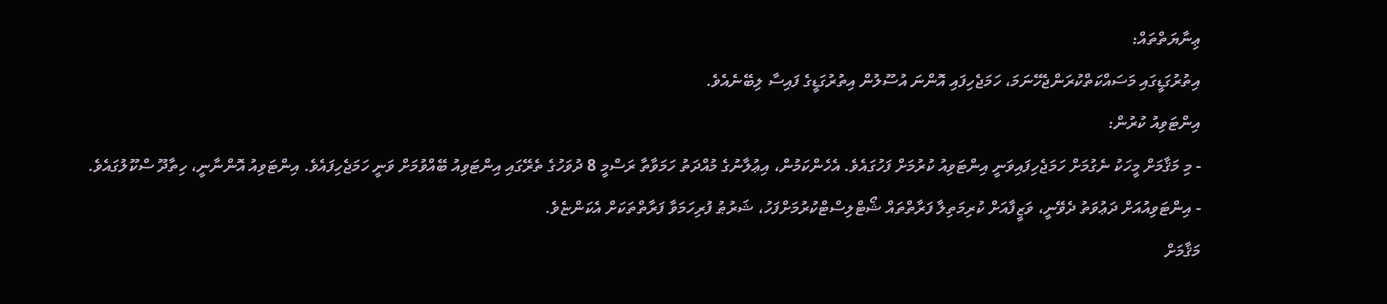ޢިނާޔަތްތައް:
އިތުރުގަޑީގައި މަސައްކަތްކުރަންޖެހޭނަމަ، ހަމަޖެހިފައި އޮންނަ އުސޫލުން އިތުރުގަޑީގެ ފައިސާ ލިބޭނެއެވެ.
އިންޓަވިއު ކުރުން:
- މި މަޤާމަށް މީހަކު ނެގުމަށް ހަމަޖެހިފައިވަނީ އިންޓަވިއު ކުރުމަށް ފަހުގައެވެ. އެހެންކަމުން، އިޢުލާނުގެ މުއްދަތު ހަމަވާތާ ރަސްމީ 8 ދުވަހުގެ ތެރޭގައި އިންޓަވިއު ބޭއްވުމަށް ވަނީ ހަމަޖެހިފައެވެ. އިންޓަވިއު އޮންނާނީ، ހިތާދޫ ސްކޫލުގައެވެ.
- އިންޓަވިއުއަށް ދަޢުވަތު ދެވޭނީ، ވަޒީފާއަށް ކުރިމަތިލާ ފަރާތްތައް ޝޯޓްލިސްޓްކުރުމަށްފަހު، ޝަރުޠު ފުރިހަމަވާ ފަރާތްތަކަށް އެކަންޏެވެ.
މަޤާމަށް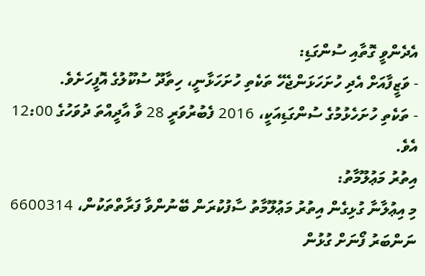އެދެންވީ ގޮތާއި ސުންގަޑި:
- ވަޒީފާއަށް އެދި ހުށަހަޅަންޖެހޭ ތަކެތި ހުށަހަޅާނީ، ހިތާދޫ ސުކޫލުގެ އޮފީހަށެވެ.
- ތަކެތި ހުށަހެޅުމުގެ ސުންގަޑިއަކީ، 2016 ފެބުރުވަރީ 28 ވާ އާދީއްތަ ދުވަހުގެ 12:00 އެވެ.
އިތުރު މަޢުލޫމާތު:
މި އިޢުލާނާ ގުޅިގެން އިތުރު މަޢުލޫމާތު ސާފުކުރަން ބޭނުންވާ ފަރާތްތަކުން، 6600314 ނަންބަރު ފޯނަށް ގުޅުން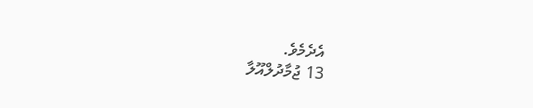އެދެމެވެ.
13 ޖުމާދުލްއޫލާ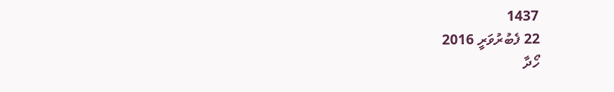1437
22 ފެބުރުވަރީ 2016
ހޯދާ